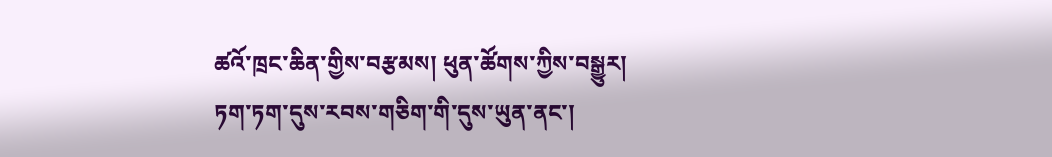ཚའོ་ཁྲང་ཆིན་གྱིས་བརྩམས། ཕུན་ཚོགས་ཀྱིས་བསྒྱུར།
ཏག་ཏག་དུས་རབས་གཅིག་གི་དུས་ཡུན་ནང་།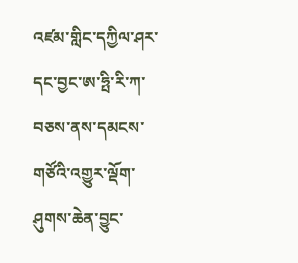འཛམ་གླིང་དཀྱིལ་ཤར་དང་བྱང་ཨ་ཧྤི་རི་ཀ་བཅས་ནས་དམངས་གཙོའི་འགྱུར་ལྡོག་ཤུགས་ཆེན་བྱུང་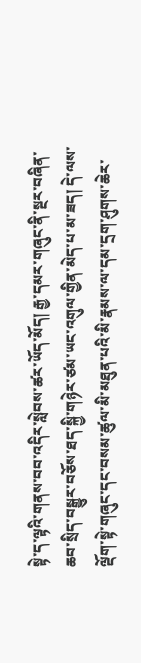སྟེ་ད་ལྟའི་གནས་བབ་འདིར་སླེབས་ཚར་ཡོད་མོད། རྒྱ་དམར་གཞུང་ནི་སྔར་བཞིན་ཆབ་སྲིད་བསྒྱུར་བཅོས་ཐད་སྐྱི་གཉེར་ཙམ་ཡང་འགུལ་གྱིན་མེད་པ་མ་ཟད། དེ་ལས་ལྡོག་སྟེ་གཞུང་དང་བསམ་ཚུལ་མི་མཐུན་པའི་མི་རྣམས་ལ་དམ་དྲག་ཤུགས་ཆེར་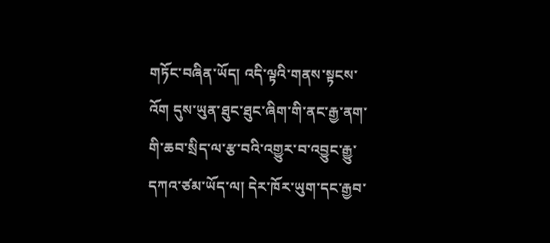གཏོང་བཞིན་ཡོད། འདི་ལྟའི་གནས་སྟངས་འོག དུས་ཡུན་ཐུང་ཐུང་ཞིག་གི་ནང་རྒྱ་ནག་གི་ཆབ་སྲིད་ལ་རྩ་བའི་འགྱུར་བ་འབྱུང་རྒྱུ་དཀའ་ཙམ་ཡོད་ལ། དེར་ཁོར་ཡུག་དང་རྒྱབ་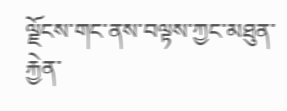ལྗོངས་གང་ནས་བལྟས་ཀྱང་མཐུན་རྐྱེན་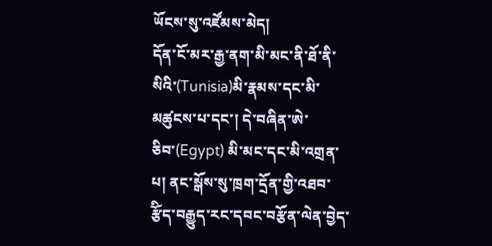ཡོངས་སུ་འཛོམས་མེད།
དོན་ངོ་མར་རྒྱ་ནག་མི་མང་ནི་ཐོ་ནི་སིའི་(Tunisia)མི་རྣམས་དང་མི་མཚུངས་པ་དང་། དེ་བཞིན་ཨེ་ཅིབ་(Egypt) མི་མང་དང་མི་འགྲན་པ། ནང་སྒོས་སུ་ཁྲག་དྲོན་གྱི་འཐབ་རྩོིད་བརྒྱུད་རང་དབང་བརྩོན་ལེན་བྱེད་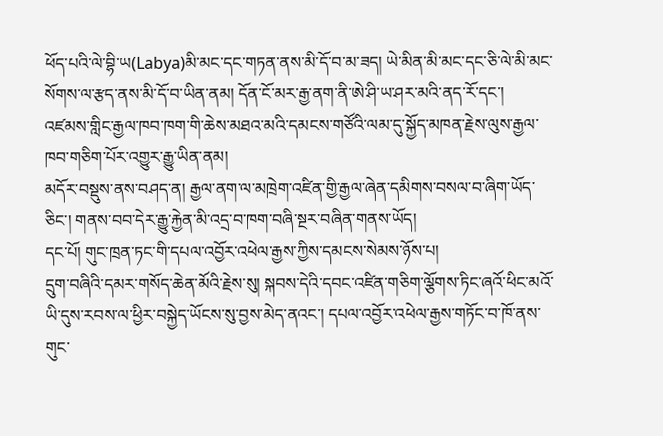ཕོད་པའི་ལེ་བྷི་ཡ(Labya)མི་མང་དང་གཏན་ནས་མི་དོ་བ་མ་ཟད། ཡེ་མིན་མི་མང་དང་ཅི་ལེ་མི་མང་སོགས་ལ་རྩད་ནས་མི་དོ་བ་ཡིན་ནམ། དོན་ངོ་མར་རྒྱ་ནག་ནི་ཨེ་ཤི་ཡ་ཤར་མའི་ནད་རོ་དང་། འཛམས་གླིང་རྒྱལ་ཁབ་ཁག་གི་ཆེས་མཐའ་མའི་དམངས་གཙོའི་ལམ་དུ་སྐྱོད་མཁན་རྗེས་ལུས་རྒྱལ་ཁབ་གཅིག་པོར་འགྱུར་རྒྱུ་ཡིན་ནམ།
མདོར་བསྡུས་ནས་བཤད་ན། རྒྱལ་ནག་ལ་མཁྲེག་འཛིན་གྱི་རྒྱལ་ཞེན་དམིགས་བསལ་བ་ཞིག་ཡོད་ཅིང་། གནས་བབ་དེར་རྒྱུ་རྐྱེན་མི་འདྲ་བ་ཁག་བཞི་སྔར་བཞིན་གནས་ཡོད།
དང་པོ། གུང་ཁྲན་ཏང་གི་དཔལ་འབྱོར་འཕེལ་རྒྱས་ཀྱིས་དམངས་སེམས་ཉོས་པ།
དྲུག་བཞིའི་དམར་གསོད་ཆེན་མོའི་རྗེས་སུ། སྐབས་དེའི་དབང་འཛིན་གཅིག་ལྕོགས་ཏིང་ཞའོ་ཕིང་མའོ་ཡི་དུས་རབས་ལ་ཕྱིར་བསྐྱེད་ཡོངས་སུ་བྱས་མེད་ནའང་། དཔལ་འབྱོར་འཕེལ་རྒྱས་གཏོང་བ་ཁོ་ནས་གུང་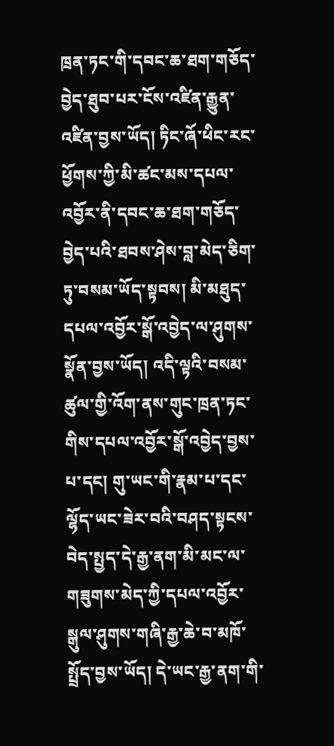ཁྲན་ཏང་གི་དབང་ཆ་ཐག་གཅོད་བྱེད་ཐུབ་པར་ངོས་འཛིན་རྒྱུན་འཛིན་བྱས་ཡོད། ཏིང་ཞོ་ཕིང་རང་ཕྱོགས་ཀྱི་མི་ཚང་མས་དཔལ་འབྱོར་ནི་དབང་ཆ་ཐག་གཅོད་བྱེད་པའི་ཐབས་ཤེས་བླ་མེད་ཅིག་ཏུ་བསམ་ཡོད་སྟབས། མི་མཐུད་དཔལ་འབྱོར་སྒོ་འབྱེད་ལ་ཤུགས་སྣོན་བྱས་ཡོད། འདི་ལྟའི་བསམ་ཚུལ་གྱི་འོག་ནས་གུང་ཁྲན་ཏང་གིས་དཔལ་འབྱོར་སྒོ་འབྱེད་བྱས་པ་དང། གུ་ཡང་གི་རྣམ་པ་དང་ལྷོད་ཡང་ཟེར་བའི་བཤད་སྟངས་བེད་སྤྱད་དེ་རྒྱ་ནག་མི་མང་ལ་གཟུགས་མེད་ཀྱི་དཔལ་འབྱོར་སྒུལ་ཤུགས་གཞི་རྒྱ་ཆེ་བ་མཁོ་སྤྲོད་བྱས་ཡོད། དེ་ཡང་རྒྱ་ནག་གི་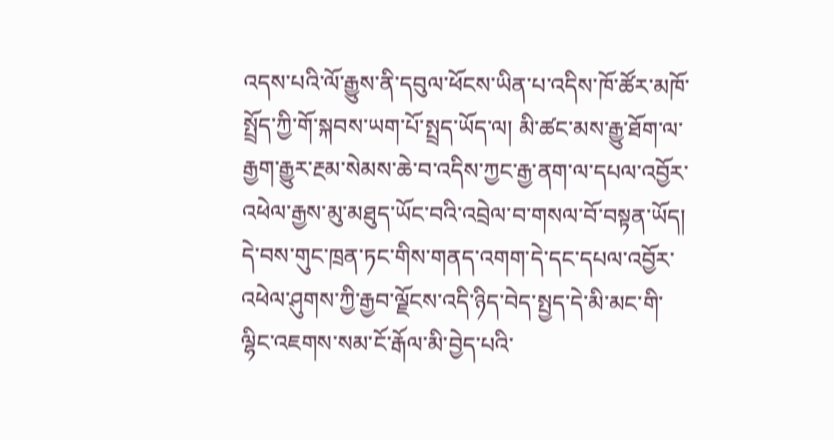འདས་པའི་ལོ་རྒྱུས་ནི་དབུལ་ཕོངས་ཡིན་པ་འདིས་ཁོ་ཚོར་མཁོ་སྤྲོད་ཀྱི་གོ་སྐབས་ཡག་པོ་སྤྲད་ཡོད་ལ། མི་ཚང་མས་རྒྱུ་ཐོག་ལ་རྒྱག་རྒྱུར་རྔམ་སེམས་ཆེ་བ་འདིས་ཀྱང་རྒྱ་ནག་ལ་དཔལ་འབྱོར་འཕེལ་རྒྱས་མུ་མཐུད་ཡོང་བའི་འབྲེལ་བ་གསལ་བོ་བསྟན་ཡོད། དེ་བས་གུང་ཁྲན་ཏང་གིས་གནད་འགག་དེ་དང་དཔལ་འབྱོར་འཕེལ་ཤུགས་ཀྱི་རྒྱབ་ལྗོངས་འདི་ཉིད་བེད་སྤྱད་དེ་མི་མང་གི་ལྷིང་འཇགས་སམ་ངོ་རྒོལ་མི་བྱེད་པའི་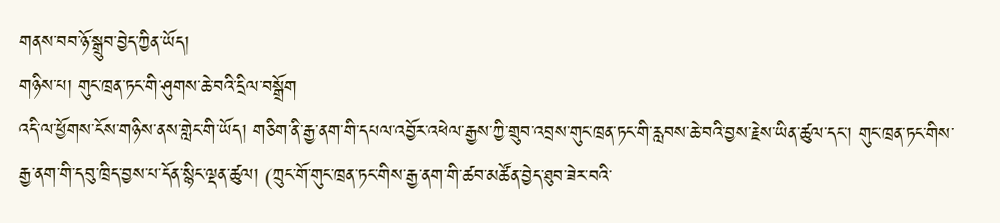གནས་བབ་ཉོ་སྒྲུབ་བྱེད་ཀྱིན་ཡོད།
གཉིས་པ། གུང་ཁྲན་ཏང་གི་ཤུགས་ཆེ་བའི་དྲིལ་བསྒྲོག
འདི་ལ་ཕྱོགས་ངོས་གཉིས་ནས་གླེང་གི་ཡོད། གཅིག་ནི་རྒྱ་ནག་གི་དཔལ་འབྱོར་འཕེལ་རྒྱས་ཀྱི་གྲུབ་འབྲས་གུང་ཁྲན་ཏང་གི་རླབས་ཆེ་བའི་བྱས་རྗེས་ཡིན་ཚུལ་དང་། གུང་ཁྲན་ཏང་གིས་རྒྱ་ནག་གི་དབུ་ཁྲིད་བྱས་པ་དོན་སྙིང་ལྡན་ཚུལ། (ཀྲུང་གོ་གུང་ཁྲན་ཏང་གིས་རྒྱ་ནག་གི་ཚབ་མཚོན་བྱེད་ཐུབ་ཟེར་བའི་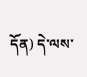དོན) དེ་ལས་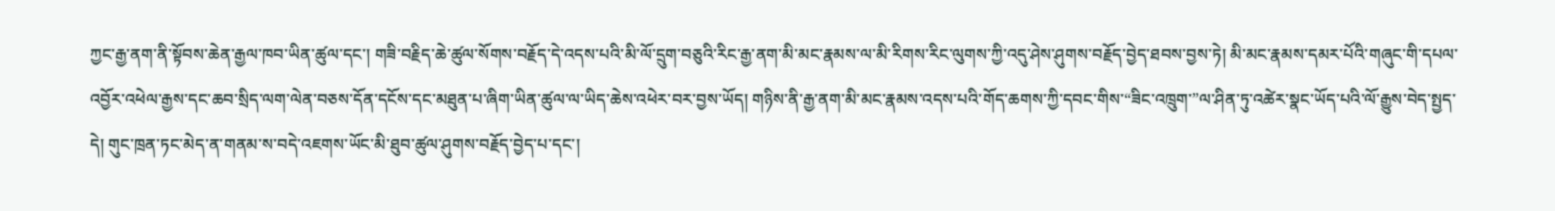ཀྱང་རྒྱ་ནག་ནི་སྟོབས་ཆེན་རྒྱལ་ཁབ་ཡིན་ཚུལ་དང་། གཟི་བརྗིད་ཆེ་ཚུལ་སོགས་བརྗོད་དེ་འདས་པའི་མི་ལོ་དྲུག་བཅུའི་རིང་རྒྱ་ནག་མི་མང་རྣམས་ལ་མི་རིགས་རིང་ལུགས་ཀྱི་འདུ་ཤེས་ཤུགས་བརྗོད་བྱེད་ཐབས་བྱས་ཏེ། མི་མང་རྣམས་དམར་པོའི་གཞུང་གི་དཔལ་འབྱོར་འཕེལ་རྒྱས་དང་ཆབ་སྲིད་ལག་ལེན་བཅས་དོན་དངོས་དང་མཐུན་པ་ཞིག་ཡིན་ཚུལ་ལ་ཡིད་ཆེས་འཕེར་བར་བྱས་ཡོད། གཉིས་ནི་རྒྱ་ནག་མི་མང་རྣམས་འདས་པའི་གོད་ཆགས་ཀྱི་དབང་གིས་“ཟིང་འཁྲུག་”ལ་ཤིན་ཏུ་འཚེར་སྣང་ཡོད་པའི་ལོ་རྒྱུས་བེད་སྤྱད་དེ། གུང་ཁྲན་ཏང་མེད་ན་གནམ་ས་བདེ་འཇགས་ཡོང་མི་ཐུབ་ཚུལ་ཤུགས་བརྗོད་བྱེད་པ་དང་།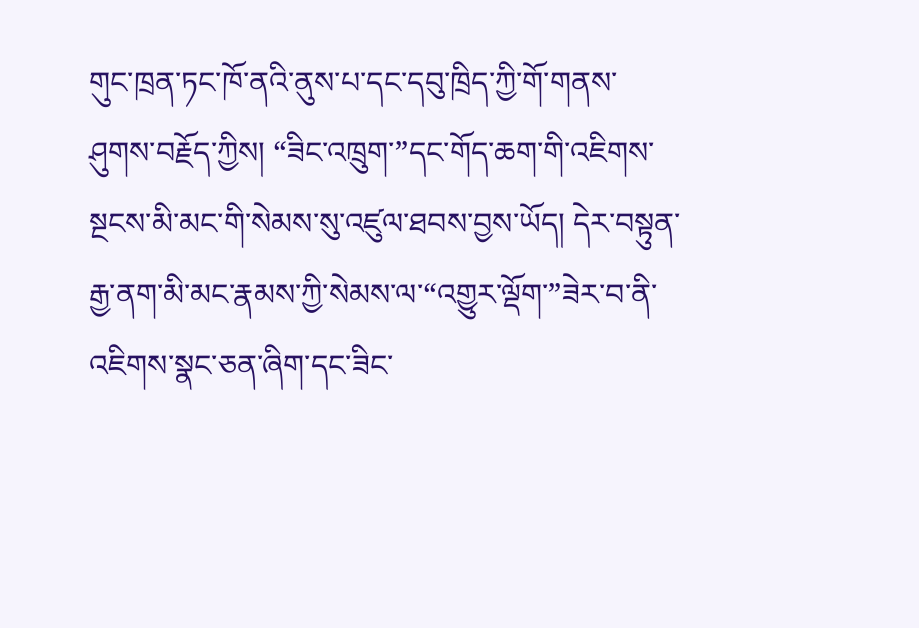གུང་ཁྲན་ཏང་ཁོ་ནའི་ནུས་པ་དང་དབུ་ཁྲིད་ཀྱི་གོ་གནས་ཤུགས་བརྗོད་ཀྱིས། “ཟིང་འཁྲུག་”དང་གོད་ཆག་གི་འཇིགས་སྔངས་མི་མང་གི་སེམས་སུ་འཛུལ་ཐབས་བྱས་ཡོད། དེར་བསྟུན་རྒྱ་ནག་མི་མང་རྣམས་ཀྱི་སེམས་ལ་“འགྱུར་ལྡོག་”ཟེར་བ་ནི་འཇིགས་སྣང་ཅན་ཞིག་དང་ཟིང་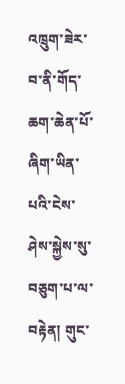འཁྲུག་ཟེར་བ་ནི་གོད་ཆག་ཆེན་པོ་ཞིག་ཡིན་པའི་ངེས་ཤེས་སྐྱེས་སུ་བཅུག་པ་ལ་བརྟེན། གུང་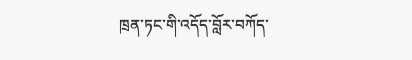ཁྲན་ཏང་གི་འདོད་བློར་བཀོད་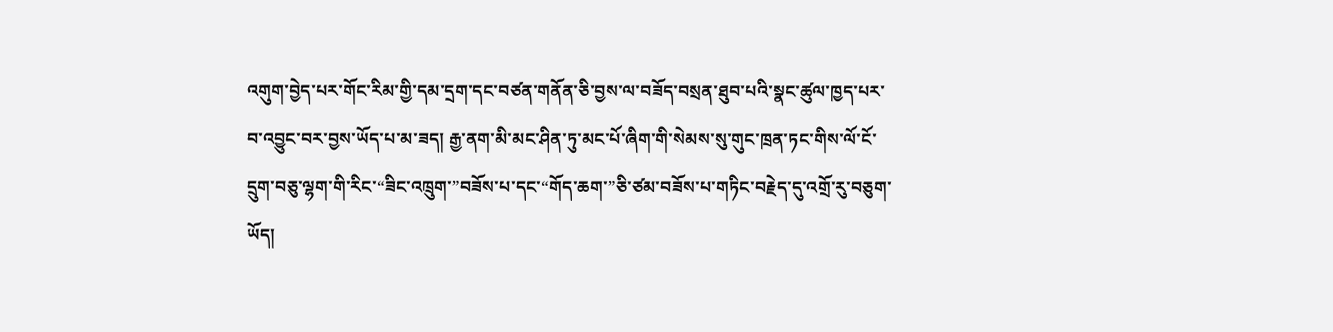འགུག་བྱེད་པར་གོང་རིམ་གྱི་དམ་དྲག་དང་བཙན་གནོན་ཅི་བྱས་ལ་བཟོད་བསྲན་ཐུབ་པའི་སྣང་ཚུལ་ཁྱད་པར་བ་འབྱུང་བར་བྱས་ཡོད་པ་མ་ཟད། རྒྱ་ནག་མི་མང་ཤིན་ཏུ་མང་པོ་ཞིག་གི་སེམས་སུ་གུང་ཁྲན་ཏང་གིས་ལོ་ངོ་དྲུག་བཅུ་ལྷག་གི་རིང་“ཟིང་འཁྲུག་”བཟོས་པ་དང་“གོད་ཆག་”ཅི་ཙམ་བཟོས་པ་གཏིང་བརྗེད་དུ་འགྲོ་རུ་བཅུག་ཡོད།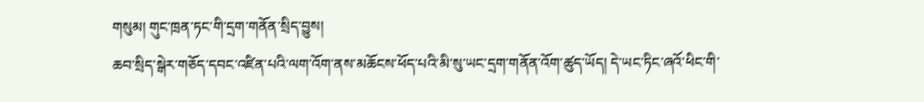གསུམ། གུང་ཁྲན་ཏང་གི་དྲག་གནོན་སྲིད་བྱུས།
ཆབ་སྲིད་སྒེར་གཅོད་དབང་འཛིན་པའི་ལག་འོག་ནས་མཆོངས་ཕོད་པའི་མི་སུ་ཡང་དྲག་གནོན་འོག་ཚུད་ཡོད། དེ་ཡང་ཏིང་ཞའོ་ཕིང་གི་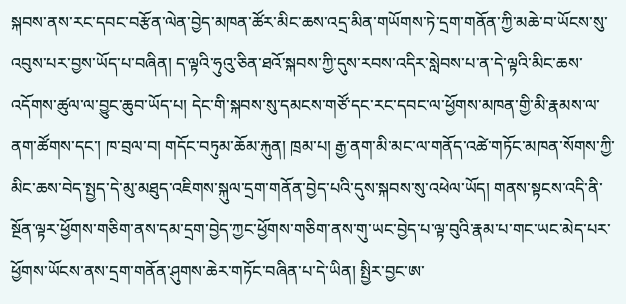སྐབས་ནས་རང་དབང་བརྩོན་ལེན་བྱེད་མཁན་ཚོར་མིང་ཆས་འདྲ་མིན་གཡོགས་ཏེ་དྲག་གནོན་ཀྱི་མཆེ་བ་ཡོངས་སུ་འབུས་པར་བྱས་ཡོད་པ་བཞིན། ད་ལྟའི་ཧུའུ་ཅིན་ཐའོ་སྐབས་ཀྱི་དུས་རབས་འདིར་སླེབས་པ་ན་དེ་ལྟའི་མིང་ཆས་འདོགས་ཚུལ་ལ་བྱུང་ཆུབ་ཡོད་པ། དེང་གི་སྐབས་སུ་དམངས་གཙོ་དང་རང་དབང་ལ་ཕྱོགས་མཁན་གྱི་མི་རྣམས་ལ་ནག་ཚོགས་དང་། ཁ་བྲལ་བ། གདོང་བཏུམ་ཆོམ་རྐུན། ཁྲམ་པ། རྒྱ་ནག་མི་མང་ལ་གནོད་འཚེ་གཏོང་མཁན་སོགས་ཀྱི་མིང་ཆས་བེད་སྤྱད་དེ་མུ་མཐུད་འཇིགས་སྐུལ་དྲག་གནོན་བྱེད་པའི་དུས་སྐབས་སུ་འཕེལ་ཡོད། གནས་སྟངས་འདི་ནི་སྔོན་ལྟར་ཕྱོགས་གཅིག་ནས་དམ་དྲག་བྱེད་ཀྱང་ཕྱོགས་གཅིག་ནས་གུ་ཡང་བྱེད་པ་ལྟ་བུའི་རྣམ་པ་གང་ཡང་མེད་པར་ཕྱོགས་ཡོངས་ནས་དྲག་གནོན་ཤུགས་ཆེར་གཏོང་བཞིན་པ་དེ་ཡིན། སྤྱིར་བྱང་ཨ་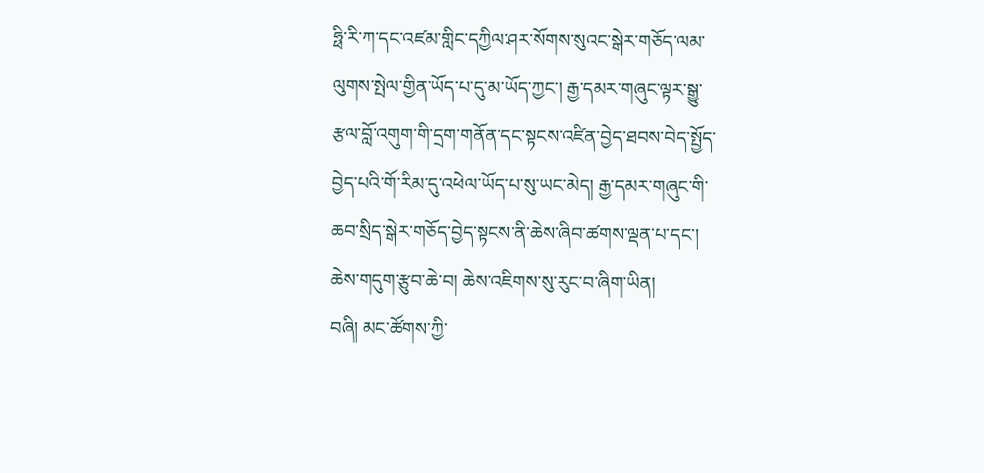ཧྥི་རི་ཀ་དང་འཛམ་གླིང་དཀྱིལ་ཤར་སོགས་སུའང་སྒེར་གཅོད་ལམ་ལུགས་སྤེལ་གྱིན་ཡོད་པ་དུ་མ་ཡོད་ཀྱང་། རྒྱ་དམར་གཞུང་ལྟར་སྒྱུ་རྩལ་བློ་འགུག་གི་དྲག་གནོན་དང་སྟངས་འཛིན་བྱེད་ཐབས་བེད་སྤྱོད་བྱེད་པའི་གོ་རིམ་དུ་འཕེལ་ཡོད་པ་སུ་ཡང་མེད། རྒྱ་དམར་གཞུང་གི་ཆབ་སྲིད་སྒེར་གཅོད་བྱེད་སྟངས་ནི་ཆེས་ཞིབ་ཚགས་ལྡན་པ་དང་། ཆེས་གདུག་རྩུབ་ཆེ་བ། ཆེས་འཇིགས་སུ་རུང་བ་ཞིག་ཡིན།
བཞི། མང་ཚོགས་ཀྱི་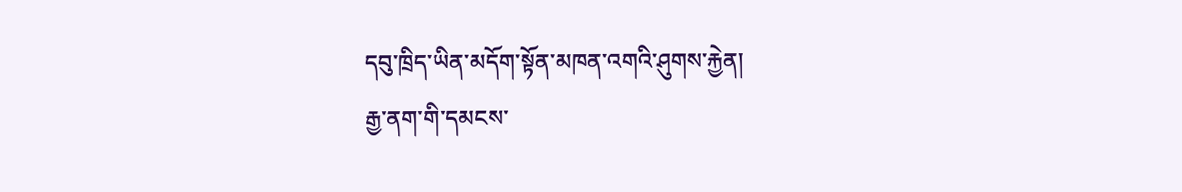དབུ་ཁྲིད་ཡིན་མདོག་སྟོན་མཁན་འགའི་ཤུགས་རྐྱེན།
རྒྱ་ནག་གི་དམངས་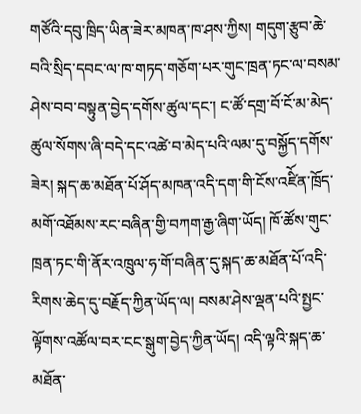གཙོའི་དབུ་ཁྲིད་ཡིན་ཟེར་མཁན་ཁ་ཤས་ཀྱིས། གདུག་རྩུབ་ཆེ་བའི་སྲིད་དབང་ལ་ཁ་གཏད་གཅོག་པར་གུང་ཁྲན་ཏང་ལ་བསམ་ཤེས་བབ་བསྟུན་བྱེད་དགོས་ཚུལ་དང་། ང་ཚོ་དགྲ་བོ་ངོ་མ་མེད་ཚུལ་སོགས་ཞི་བདེ་དང་འཚེ་བ་མེད་པའི་ལམ་དུ་བསྐྱོད་དགོས་ཟེར། སྐད་ཆ་མཐོན་པོ་ཤོད་མཁན་འདི་དག་གི་ངོས་འཛིོན་ཁྲོད་མགོ་འཐོམས་རང་བཞིན་གྱི་བཀག་རྒྱ་ཞིག་ཡོད། ཁོ་ཚོས་གུང་ཁྲན་ཏང་གི་ནོར་འཁྲུལ་ཧ་གོ་བཞིན་དུ་སྐད་ཆ་མཐོན་པོ་འདི་རིགས་ཆེད་དུ་བརྗོད་ཀྱིན་ཡོད་ལ། བསམ་ཤེས་ལྡན་པའི་སྤྱང་ལྟོགས་འཚོལ་བར་ངང་སྒུག་བྱེད་ཀྱིན་ཡོད། འདི་ལྟའི་སྐད་ཆ་མཐོན་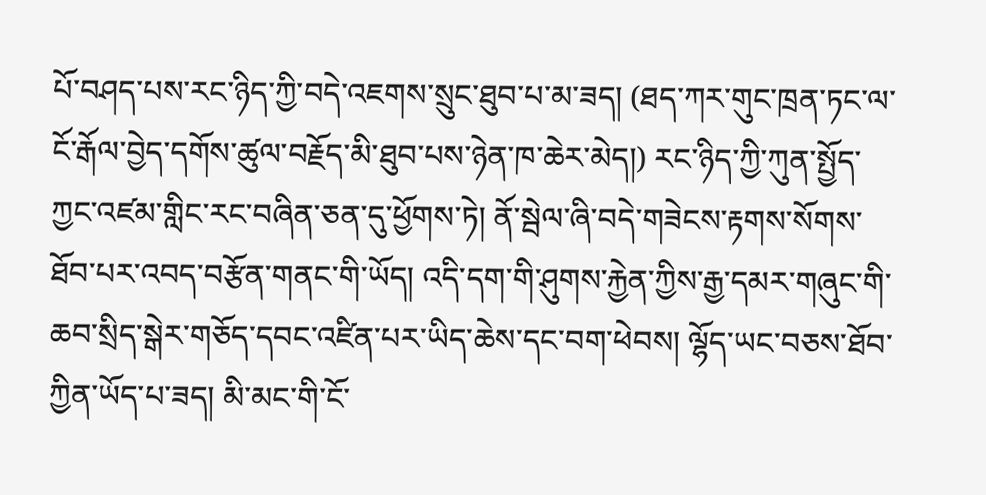པོ་བཤད་པས་རང་ཉིད་ཀྱི་བདེ་འཇགས་སྲུང་ཐུབ་པ་མ་ཟད། (ཐད་ཀར་གུང་ཁྲན་ཏང་ལ་ངོ་རྒོལ་བྱེད་དགོས་ཚུལ་བརྗོད་མི་ཐུབ་པས་ཉེན་ཁ་ཆེར་མེད།) རང་ཉིད་ཀྱི་ཀུན་སྤྱོད་ཀྱང་འཛམ་གླིང་རང་བཞིན་ཅན་དུ་ཕྱོགས་ཏེ། ནོ་སྦེལ་ཞི་བདེ་གཟེངས་རྟགས་སོགས་ཐོབ་པར་འབད་བརྩོན་གནང་གི་ཡོད། འདི་དག་གི་ཤུགས་རྐྱེན་ཀྱིས་རྒྱ་དམར་གཞུང་གི་ཆབ་སྲིད་སྒེར་གཅོད་དབང་འཛིན་པར་ཡིད་ཆེས་དང་བག་ཕེབས། ལྷོད་ཡང་བཅས་ཐོབ་ཀྱིན་ཡོད་པ་ཟད། མི་མང་གི་ངོ་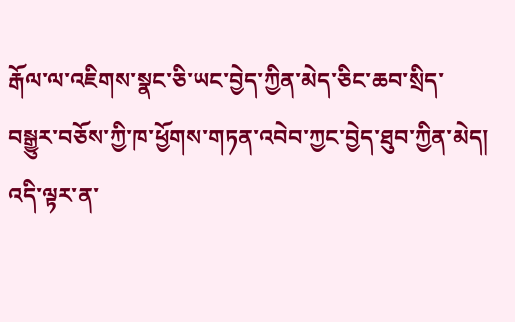རྒོལ་ལ་འཇིགས་སྣང་ཅི་ཡང་བྱེད་ཀྱིན་མེད་ཅིང་ཆབ་སྲིད་བསྒྱུར་བཅོས་ཀྱི་ཁ་ཕྱོགས་གཏན་འབེབ་ཀྱང་བྱེད་ཐུབ་ཀྱིན་མེད།
འདི་ལྟར་ན་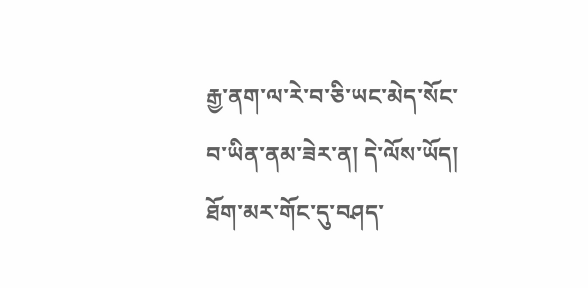རྒྱ་ནག་ལ་རེ་བ་ཅི་ཡང་མེད་སོང་བ་ཡིན་ནམ་ཟེར་ན། དེ་ལོས་ཡོད། ཐོག་མར་གོང་དུ་བཤད་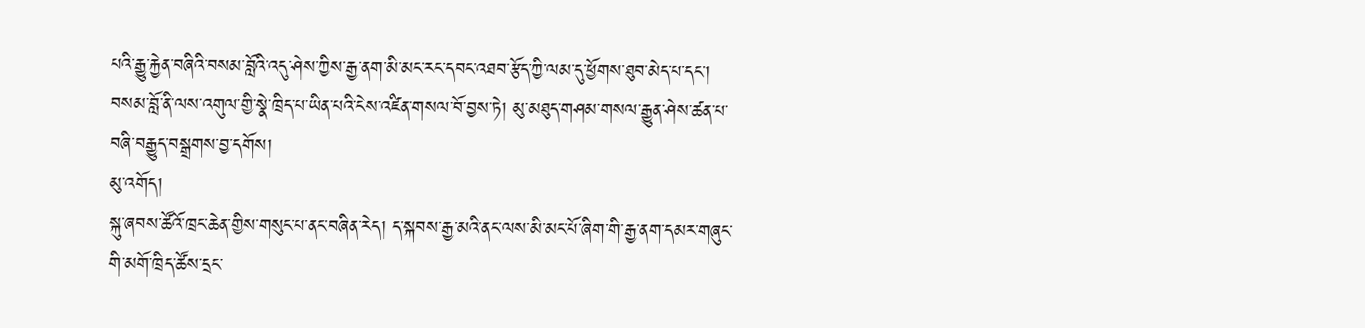པའི་རྒྱུ་རྐྱེན་བཞིའི་བསམ་བློའི་འདུ་ཤེས་ཀྱིས་རྒྱ་ནག་མི་མང་རང་དབང་འཐབ་རྩོད་ཀྱི་ལམ་དུ་ཕྱོགས་ཐུབ་མེད་པ་དང་། བསམ་བློ་ནི་ལས་འགུལ་གྱི་སྣེ་ཁྲིད་པ་ཡིན་པའི་ངེས་འཛིན་གསལ་བོ་བྱས་ཏེ། མུ་མཐུད་གཤམ་གསལ་རྒྱུན་ཤེས་ཚན་པ་བཞི་བརྒྱུད་བསྒྲགས་བྱ་དགོས།
མུ་འགོད།
སྐུ་ཞབས་ཚོའོ་ཁྲང་ཆེན་གྱིས་གསུང་པ་ནང་བཞིན་རེད། ད་སྐབས་རྒྱ་མའི་ནང་ལས་མི་མང་པོ་ཞིག་གི་རྒྱ་ནག་དམར་གཞུང་གི་མགོ་ཁྲིད་ཚོས་དྲང་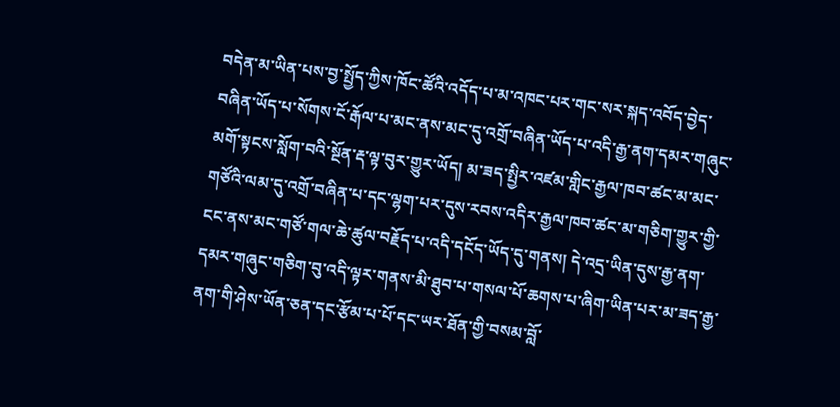བདེན་མ་ཡིན་པས་བྱ་སྤྱོད་ཀྱིས་ཁོང་ཚོའི་འདོད་པ་མ་འཁང་པར་གང་སར་སྐད་འབོད་བྱེད་བཞིན་ཡོད་པ་སོགས་ངོ་རྒོལ་པ་མང་ནས་མང་དུ་འགྲོ་བཞིན་ཡོད་པ་འདི་རྒྱ་ནག་དམར་གཞུང་མགོ་སྟངས་སློག་བའི་སྔོན་རྡ་ལྟ་བུར་གྱུར་ཡོད། མ་ཟད་སྤྱིར་འཛམ་གླིང་རྒྱལ་ཁབ་ཚང་མ་མང་གཙོའི་ལམ་དུ་འགྲོ་བཞིན་པ་དང་ལྷག་པར་དུས་རབས་འདིར་རྒྱལ་ཁབ་ཚང་མ་གཅིག་གྱུར་གྱི་ངང་ནས་མང་གཙོ་གལ་ཆེ་ཚུལ་བརྗོད་པ་འདི་དངོད་ཡོད་དུ་གནས། དེ་འདྲ་ཡིན་དུས་རྒྱ་ནག་དམར་གཞུང་གཅིག་བུ་འདི་ལྟར་གནས་མི་ཐུབ་པ་གསལ་པོ་ཆགས་པ་ཞིག་ཡིན་པར་མ་ཟད་རྒྱ་ནག་གི་ཤེས་ཡོན་ཅན་དང་རྩོམ་པ་པོ་དང་ཡར་ཐོན་གྱི་བསམ་བློ་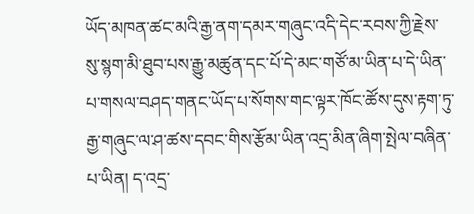ཡོད་མཁན་ཚང་མའི་རྒྱ་ནག་དམར་གཞུང་འདི་དེང་རབས་ཀྱི་རྗེས་སུ་སྙག་མི་ཐུབ་པས་རྒྱུ་མཚུན་དང་པོ་དེ་མང་གཙོ་མ་ཡིན་པ་དེ་ཡིན་པ་གསལ་བཤད་གནང་ཡོད་པ་སོགས་གང་ལྟར་ཁོང་ཚོས་དུས་རྟག་ཏུ་རྒྱ་གཞུང་ལ་ཤ་ཚས་དབང་གིས་རྩོམ་ཡིན་འདྲ་མིན་ཞིག་སྤེལ་བཞིན་པ་ཡིན། ད་འདྲ་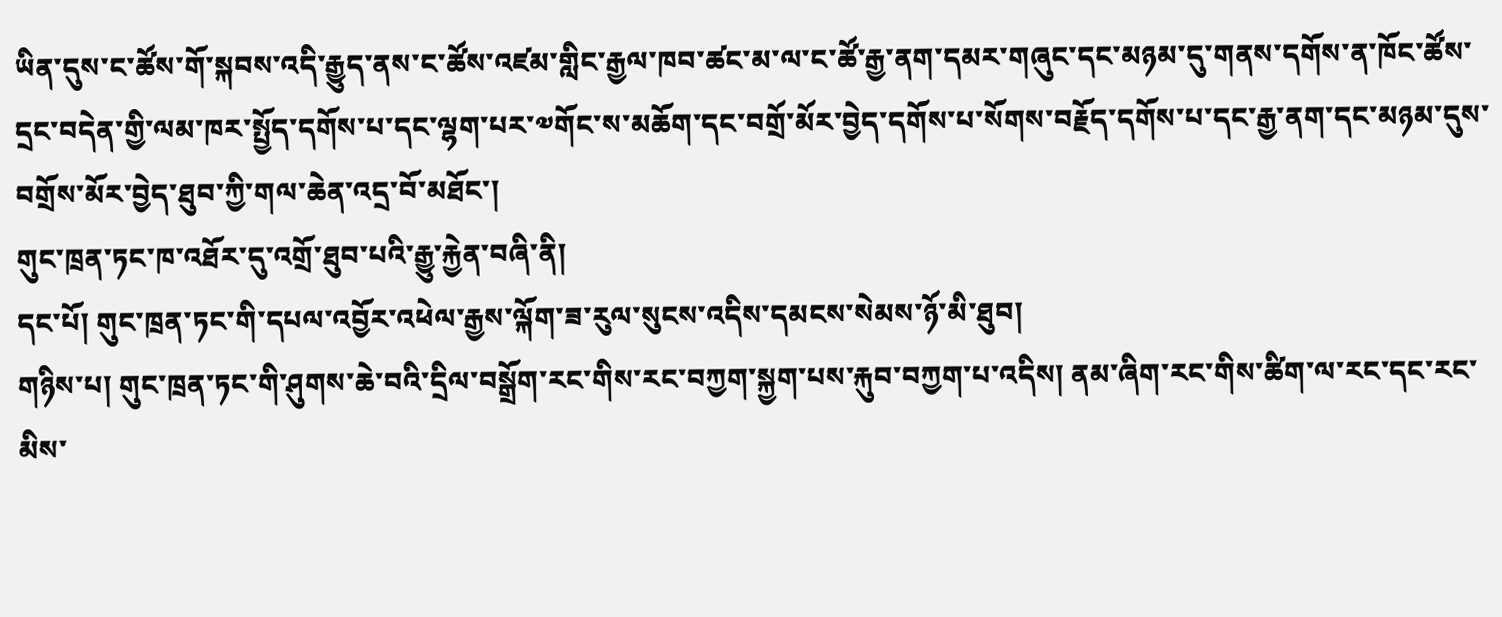ཡིན་དུས་ང་ཚོས་གོ་སྐབས་འདི་རྒྱུད་ནས་ང་ཚོས་འཛམ་གླིང་རྒྱལ་ཁབ་ཚང་མ་ལ་ང་ཚོ་རྒྱ་ནག་དམར་གཞུང་དང་མཉམ་དུ་གནས་དགོས་ན་ཁོང་ཚོས་དྲང་བདེན་གྱི་ལམ་ཁར་སྤྱོད་དགོས་པ་དང་ལྷག་པར་༧གོང་ས་མཆོག་དང་བགྲོ་མོར་བྱེད་དགོས་པ་སོགས་བརྗོད་དགོས་པ་དང་རྒྱ་ནག་དང་མཉམ་དུས་བགྲོས་མོར་བྱེད་ཐུབ་ཀྱི་གལ་ཆེན་འདྲ་བོ་མཐོང་།
གུང་ཁྲན་ཏང་ཁ་འཐོར་དུ་འགྲོ་ཐུབ་པའི་རྒྱུ་རྐྱེན་བཞི་ནི།
དང་པོ། གུང་ཁྲན་ཏང་གི་དཔལ་འབྱོར་འཕེལ་རྒྱས་ལྐོག་ཟ་རུལ་སུངས་འདིས་དམངས་སེམས་ཉོ་མི་ཐུབ།
གཉིས་པ། གུང་ཁྲན་ཏང་གི་ཤུགས་ཆེ་བའི་དྲིལ་བསྒྲོག་རང་གིས་རང་བཀྱག་སྐྱག་པས་རྐུབ་བཀྱག་པ་འདིས། ནམ་ཞིག་རང་གིས་ཚིག་ལ་རང་དང་རང་མིས་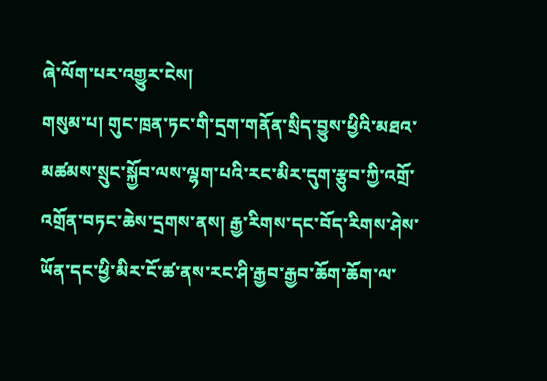ཞེ་ལོག་པར་འགྱུར་ངེས།
གསུམ་པ། གུང་ཁྲན་ཏང་གི་དྲག་གནོན་སྲིད་བྱུས་ཕྱིའི་མཐའ་མཚམས་སྲུང་སྐྱོབ་ལས་ལྷག་པའི་རང་མིར་དུག་རྩུབ་ཀྱི་འགྲོ་འགྲོན་བཏང་ཆེས་དྲགས་ནས། རྒྱ་རིགས་དང་བོད་རིགས་ཤེས་ཡོན་དང་ཕྱི་མིར་ངོ་ཚ་ནས་རང་ཤི་རྒྱབ་རྒྱབ་ཆོག་ཆོག་ལ་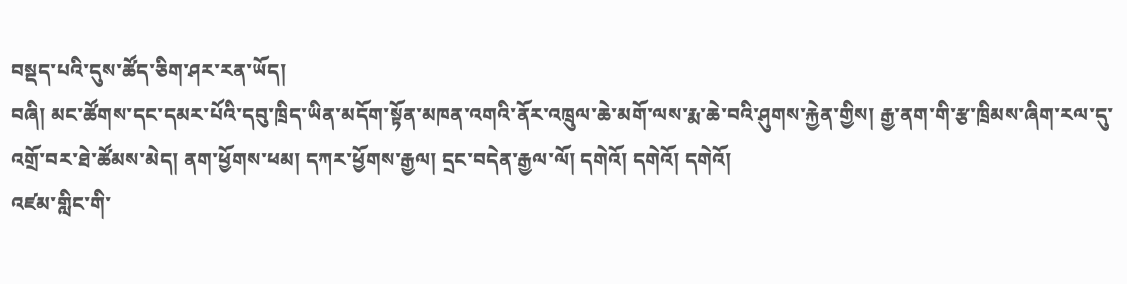བསྡད་པའི་དུས་ཚོད་ཅིག་ཤར་རན་ཡོད།
བཞི། མང་ཚོགས་དང་དམར་པོའི་དབུ་ཁྲིད་ཡིན་མདོག་སྟོན་མཁན་འགའི་ནོར་འཁྲུལ་ཆེ་མགོ་ལས་རྨ་ཆེ་བའི་ཤུགས་རྐྱེན་གྱིས། རྒྱ་ནག་གི་རྩ་ཁྲིམས་ཞིག་རལ་དུ་འགྲོ་བར་ཐེ་ཚོམས་མེད། ནག་ཕྱོགས་ཕམ། དཀར་ཕྱོགས་རྒྱལ། དྲང་བདེན་རྒྱལ་ལོ། དགེའོ། དགེའོ། དགེའོ།
འཛམ་གླིང་གི་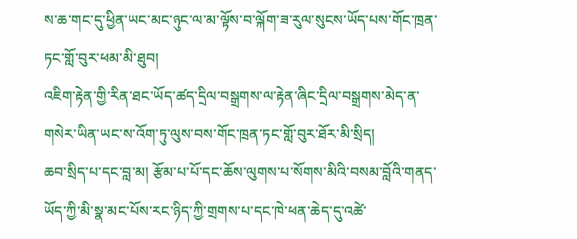ས་ཆ་གང་དུ་ཕྱིན་ཡང་མང་ཉུང་ལ་མ་ལྟོས་བ་ལྐོག་ཟ་རུལ་སུངས་ཡོད་པས་གོང་ཁྲན་ཏང་གློ་བུར་ཕམ་མི་ཐུབ།
འཇིག་རྟེན་གྱི་རིན་ཐང་ཡོད་ཚད་དྲིལ་བསྒྲགས་ལ་རྟེན་ཞིང་དྲིལ་བསྒྲགས་མེད་ན་གསེར་ཡིན་ཡང་ས་འོག་ཏུ་ལུས་བས་གོང་ཁྲན་ཏང་གློ་བུར་ཐོར་མི་སྲིད།
ཆབ་སྲིད་པ་དང་བླ་མ། རྩོམ་པ་པོ་དང་ཆོས་ལུགས་པ་སོགས་མིའི་བསམ་བློའི་གནད་ཡོད་ཀྱི་མི་སྣ་མང་པོས་རང་ཉིད་ཀྱི་གྲགས་པ་དང་ཁེ་ཕན་ཆེད་དུ་འཚེ་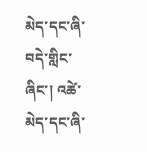མེད་དང་ཞི་བདེ་གླིང་ཞིང་། འཚེ་མེད་དང་ཞི་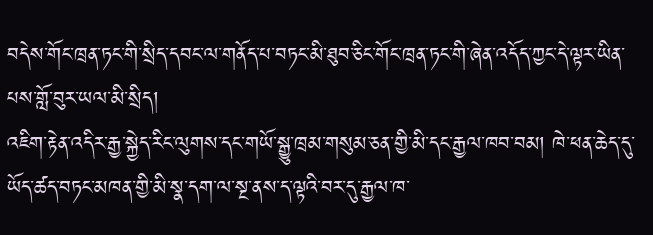བདེས་གོང་ཁྲན་ཏང་གི་སྲིད་དབང་ལ་གནོད་པ་བཏང་མི་ཐུབ་ཅིང་གོང་ཁྲན་ཏང་གི་ཞེན་འདོད་ཀྱང་དེ་ལྟར་ཡིན་པས་གློ་བུར་ཡལ་མི་སྲིད།
འཇིག་རྟེན་འདིར་རྒྱ་སྐྱེད་རིང་ལུགས་དང་གཡོ་སྒྱུ་ཁྲམ་གསུམ་ཅན་གྱི་མི་དང་རྒྱལ་ཁབ་བམ། ཁེ་ཕན་ཆེད་དུ་ཡོད་ཚད་བཏང་མཁན་གྱི་མི་སྣ་དག་ལ་སྔ་ནས་ད་ལྟའི་བར་དུ་རྒྱལ་ཁ་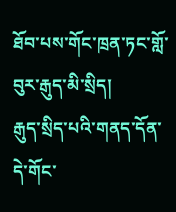ཐོབ་པས་གོང་ཁྲན་ཏང་གློ་བུར་རྒུད་མི་སྲིད།
རྒུད་སྲིད་པའི་གནད་དོན་དེ་གོང་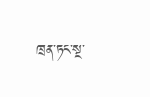ཁྲན་ཏང་སྔ་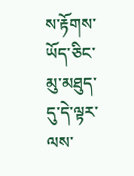ས་རྟོགས་ཡོད་ཅིང་མུ་མཐུད་དུ་དེ་ལྟར་ལས་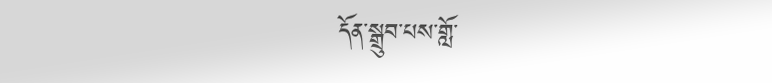དོན་སྒྲུབ་པས་གློ་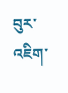བུར་འཇིག་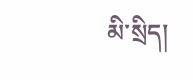མི་སྲིད།